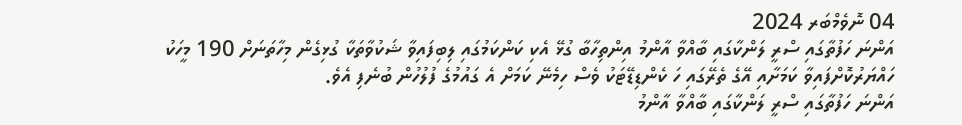04 ނޮވެމްބަރ 2024
އަންނަ ހަފުތާގައި ސްރީ ލަންކާގައި ބާއްވާ އާންމު އިންތިހާބާ ގުޅޭ އެކި ކަންކަމުގައި ލިބިފައިވާ ޝަކުވާތަކާ ގުޅިގެން މިހާތަނަށް 190 މީހަކު ހައްޔަރުކޮށްފައިވާ ކަމަށާއި އޭގެ ތެރޭގައި ހަ ކެންޑިޑޭޓަކު ވެސް ހިމެނޭ ކަމަށް އެ ގައުމުގެ ފުލުހުން ބުނެފި އެވެ.
އަންނަ ހަފުތާގައި ސްރީ ލަންކާގައި ބާއްވާ އާންމު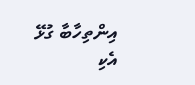އިންތިހާބާ ގުޅޭ އެކި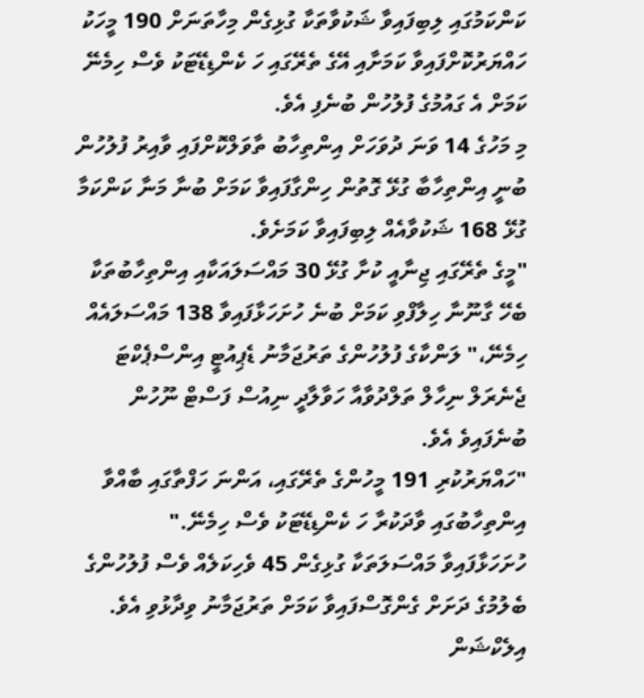ކަންކަމުގައި ލިބިފައިވާ ޝަކުވާތަކާ ގުޅިގެން މިހާތަނަށް 190 މީހަކު ހައްޔަރުކޮށްފައިވާ ކަމަށާއި އޭގެ ތެރޭގައި ހަ ކެންޑިޑޭޓަކު ވެސް ހިމެނޭ ކަމަށް އެ ގައުމުގެ ފުލުހުން ބުނެފި އެވެ.
މި މަހުގެ 14 ވަނަ ދުވަހަށް އިންތިހާބު ތާވަލްކޮށްފައި ވާއިރު ފުލުހުން ބުނީ އިންތިހާބާ ގުޅޭ ގޮތުން ހިންގާފައިވާ ކަމަށް ބުނާ މަނާ ކަންކަމާ ގުޅޭ 168 ޝަކުވާއެއް ލިބިފައިވާ ކަމަށެވެ.
"މީގެ ތެރޭގައި ޖިނާއީ ކުށާ ގުޅޭ 30 މައްސަލައަކާއި އިންތިހާބުތަކާ ބެހޭ ގާނޫނާ ހިލާފްވި ކަމަށް ބުނެ ހުށަހަޅާފައިވާ 138 މައްސަލައެއް ހިމެނޭ،" ލަންކާގެ ފުލުހުންގެ ތަރުޖަމާނު ޑެޕިއުޓީ އިންސްޕެކްޓަ ޖެނެރަލް ނިހާލް ތަލްދުވާއާ ހަވާލާދީ ނިއުސް ފަސްޓް ނޫހުން ބުނެފައިވެ އެވެ.
"ހައްޔަރުކުރި 191 މީހުންގެ ތެރޭގައި، އަންނަ ހަފްތާގައި ބާއްވާ އިންތިހާބުގައި ވާދަކުރާ ހަ ކެންޑިޑޭޓަކު ވެސް ހިމެނޭ."
ހުށަހަޅާފައިވާ މައްސަލަތަކާ ގުޅިގެން 45 ވެހިކަލެއް ވެސް ފުލުހުންގެ ބެލުމުގެ ދަށަށް ގެންގޮސްފައިވާ ކަމަށް ތަރުޖަމާނު ވިދާޅުވި އެވެ.
އިލެކްޝަން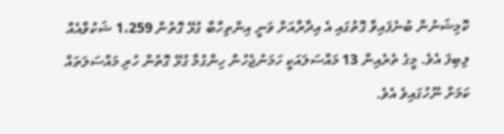ކޮމިޝަނުން ބުނެފައިވާ ގޮތުގައި އެ އިދާރާއަށް ވަނީ އިންތިހާބާ ގުޅޭ ގޮތުން 1،259 ޝަކުވާއެއް ލިބިފަ އެވެ. މީގެ ތެރެއިން 13 މައްސަލައަކީ ހަމަނުޖެހުން ހިންގުމާ ގުޅޭ ގޮތުން ހުރި މައްސަލަތައް ކަމަށް ނޫހުގައިވެ އެވެ.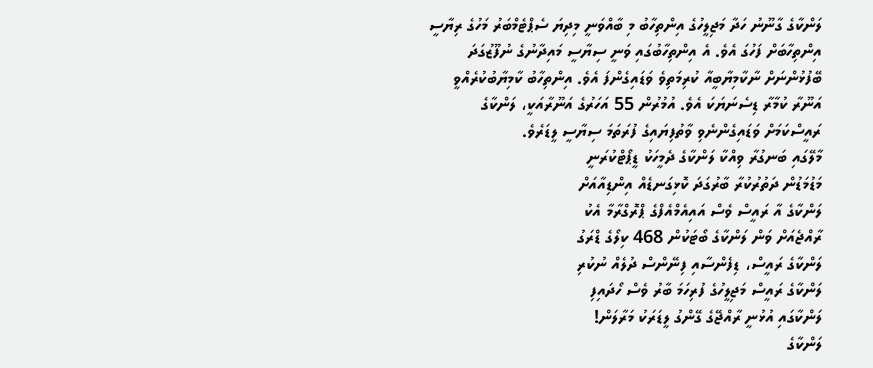ލަންކާގެ ގާނޫނު ހަދާ މަޖިލީހުގެ އިންތިހާބު މި ބާއްވަނީ މިދިޔަ ސެޕްޓެމްބަރު މަހުގެ ރިޔާސީ އިންތިހާބަށް ފަހުގަ އެވެ. އެ އިންތިހާބުގައި ވަނީ ސިޔާސީ މައިދާނުގެ ނުފޫޒުގަދަ ބޭފުޅުންނަށް ނާކާމިޔާބީއާ ކުރިމަތިވެ ވަޑައިގެންފަ އެވެ. އިންތިހާބު ކާމިޔާބުކުރެއްވީ އަނޫރާ ކުމާރާ ޑިސެނަޔަކަ އެވެ. އުމުރުން 55 އަހަރުގެ އަނޫރާއަކީ، ލަންކާގެ ރައީސްކަމަށް ވަޑައިގެންނެވި ވާތުފިޔައިގެ ފުރަތަމަ ސިޔާސީ ލީޑަރެވެ.
މާލޭގައި ބަނގުރާ ވިއްކާ ލަންކާގެ ދެމީހަކު ޑީޕޯޓްކުރަނީ
މަޑުމަޑުން ދަތުރުކުރާ ބާރުގަދަ ކޮޅިގަނޑެއް އިންޑިއާއަށް
ލަންކާގެ އާ ރައީސް ވެސް އައިއެމްއެފްގެ ޕްރޮގްރާމާ އެކު
ރާއްޖެއަށް ވަން ލަންކާގެ ބޯޓަކުން 468 ކިލޯގެ ޑްރަގު
ލަންކާގެ ރައީސް، ޑިފެންސާއި ފިނޭންސް ދުލެއް ނުކުރި
ލަންކާގެ ރައީސް މަޖިލީހުގެ ފުރިހަމަ ބާރު ވެސް ހޯދައިފި
ލަންކާގައި އުޅުނީ ރާއްޖޭގެ ގޭންގު ލީޑަރަކު މަރާލަން!
ލަންކާގެ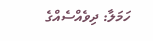ހަމަލާ: ދިވެއްސެއްގެ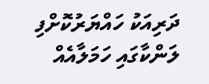ދަރިއަކު ހައްޔަރުކޮށްފި
ލަންކާގައި ހަމަލާއެއް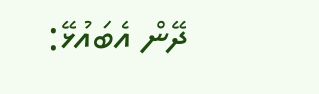ދޭން އެބައުޅޭ: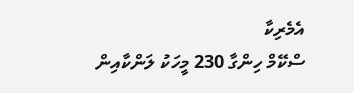އެމެރިކާ
ސްކޭމް ހިންގާ 230 މީހަކު ލަންކާއިން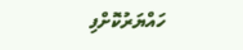ހައްޔަރުކޮށްފި